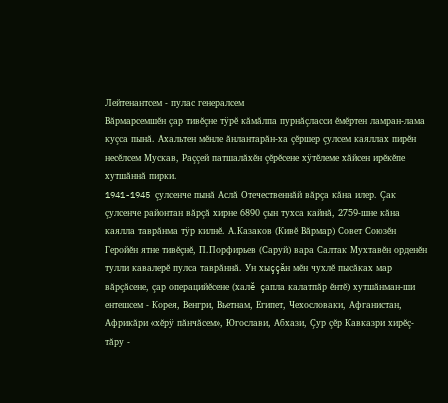Лейтенантсем - пулас генералсем
Вăрмарсемшĕн çар тивĕçне тÿрĕ кăмăлпа пурнăçласси ĕмĕртен ламран-лама куçса пынă. Ахальтен мĕнле ăнлантарăн-ха çĕршер çулсем каяллах пирĕн несĕлсем Мускав, Раççей патшалăхĕн çĕрĕсене хÿтĕлеме хăйсен ирĕкĕпе хутшăннă пирки.
1941-1945 çулсенче пынă Аслă Отечественнăй вăрçа кăна илер. Çак çулсенче районтан вăрçă хирне 6890 çын тухса кайнă, 2759-шне кăна каялла таврăнма тÿр килнĕ. А.Казаков (Кивĕ Вăрмар) Совет Союзĕн Геройĕн ятне тивĕçнĕ, П.Порфирьев (Саруй) вара Салтак Мухтавĕн орденĕн тулли кавалерĕ пулса таврăннă. Ун хыççăн мĕн чухлĕ пысăках мар вăрçăсене, çар операцийĕсене (халĕ çапла калатпăр ĕнтĕ) хутшăнман-ши ентешсем - Корея, Венгри, Вьетнам, Египет, Чехословаки, Афганистан, Африкăри «хĕрÿ пăнчăсем», Югослави, Абхази, Çур çĕр Кавказри хирĕç-тăру -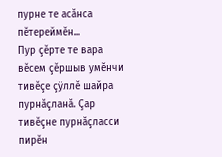пурне те асăнса пĕтереймĕн...
Пур çĕрте те вара вĕсем çĕршыв умĕнчи тивĕçе çÿллĕ шайра пурнăçланă. Çар тивĕçне пурнăçласси пирĕн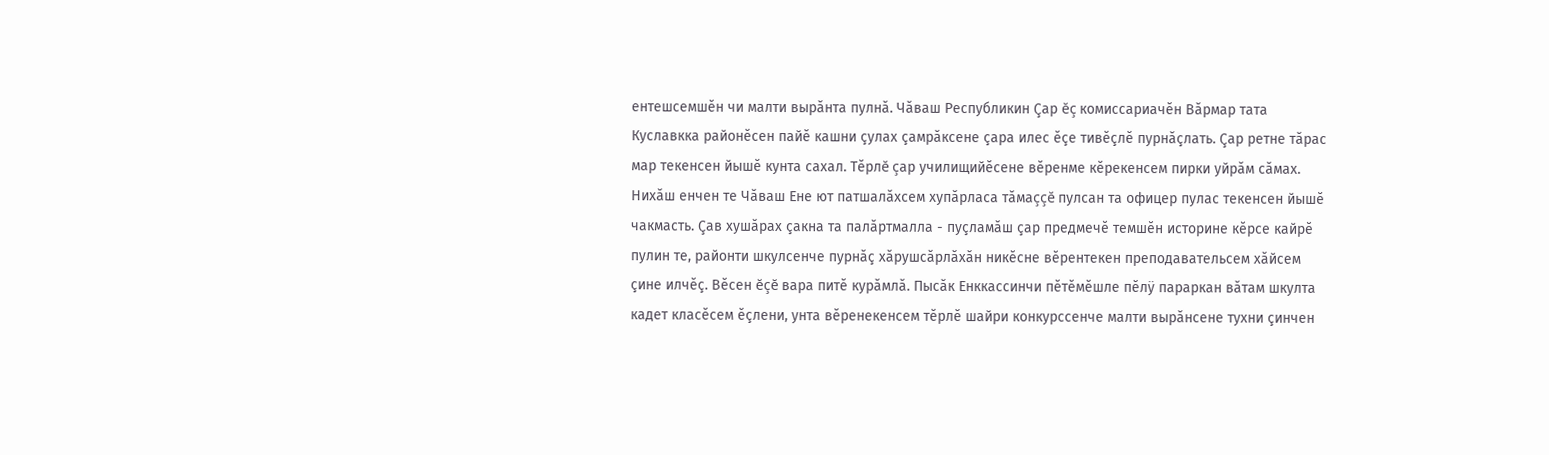ентешсемшĕн чи малти вырăнта пулнă. Чăваш Республикин Çар ĕç комиссариачĕн Вăрмар тата Куславкка районĕсен пайĕ кашни çулах çамрăксене çара илес ĕçе тивĕçлĕ пурнăçлать. Çар ретне тăрас мар текенсен йышĕ кунта сахал. Тĕрлĕ çар училищийĕсене вĕренме кĕрекенсем пирки уйрăм сăмах. Нихăш енчен те Чăваш Ене ют патшалăхсем хупăрласа тăмаççĕ пулсан та офицер пулас текенсен йышĕ чакмасть. Çав хушăрах çакна та палăртмалла - пуçламăш çар предмечĕ темшĕн историне кĕрсе кайрĕ пулин те, районти шкулсенче пурнăç хăрушсăрлăхăн никĕсне вĕрентекен преподавательсем хăйсем çине илчĕç. Вĕсен ĕçĕ вара питĕ курăмлă. Пысăк Енккассинчи пĕтĕмĕшле пĕлÿ параркан вăтам шкулта кадет класĕсем ĕçлени, унта вĕренекенсем тĕрлĕ шайри конкурссенче малти вырăнсене тухни çинчен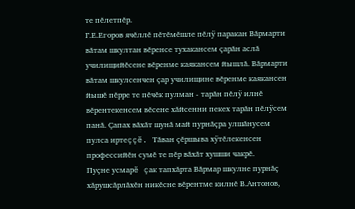те пĕлетпĕр.
Г.Е.Егоров ячĕллĕ пĕтĕмĕшле пĕлÿ паракан Вăрмарти вăтам шкултан вĕренсе тухакансем çарăн аслă училищийĕсене вĕренме каякансем йышлă. Вăрмарти вăтам шкулсенчен çар училищине вĕренме каякансен йышĕ пĕрре те пĕчĕк пулман - тарăн пĕлÿ илнĕ вĕрентекенсем вĕсене хăйсенни пекех тарăн пĕлÿсем панă. Çапах вăхăт шунă май пурнăçра улшăнусем пулса иртеççĕ. Тăван çĕршыва хÿтĕлекенсен профессийĕн сумĕ те пĕр вăхăт хушши чакрĕ.
Пуçне усмарĕ çак тапхăрта Вăрмар шкулне пурнăç хăрушсăрлăхĕн никĕсне вĕрентме килнĕ В.Антонов,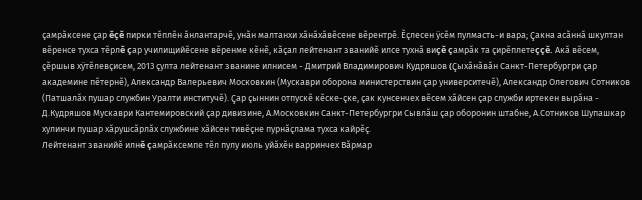çамрăксене çар ĕçĕ пирки тĕплĕн ăнлантарчĕ, унăн малтанхи хăнăхăвĕсене вĕрентрĕ. Ĕçлесен ÿсĕм пулмасть-и вара; Çакна асăннă шкултан вĕренсе тухса тĕрлĕ çар училищийĕсене вĕренме кĕнĕ, кăçал лейтенант званийĕ илсе тухнă виçĕ çамрăк та çирĕплетеççĕ. Акă вĕсем, çĕршыв хÿтĕлевçисем, 2013 çулта лейтенант званине илнисем - Дмитрий Владимирович Кудряшов (Çыхăнăвăн Санкт-Петербургри çар академине пĕтернĕ), Александр Валерьевич Московкин (Мускаври оборона министерствин çар университечĕ), Александр Олегович Сотников (Патшалăх пушар службин Уралти институчĕ). Çар çыннин отпускĕ кĕске-çке, çак кунсенчех вĕсем хăйсен çар служби иртекен вырăна - Д.Кудряшов Мускаври Кантемировский çар дивизине, А.Московкин Санкт-Петербургри Сывлăш çар оборонин штабне, А.Сотников Шупашкар хулинчи пушар хăрушсăрлăх службине хăйсен тивĕçне пурнăçлама тухса кайрĕç.
Лейтенант званийĕ илнĕ çамрăксемпе тĕл пулу июль уйăхĕн варринчех Вăрмар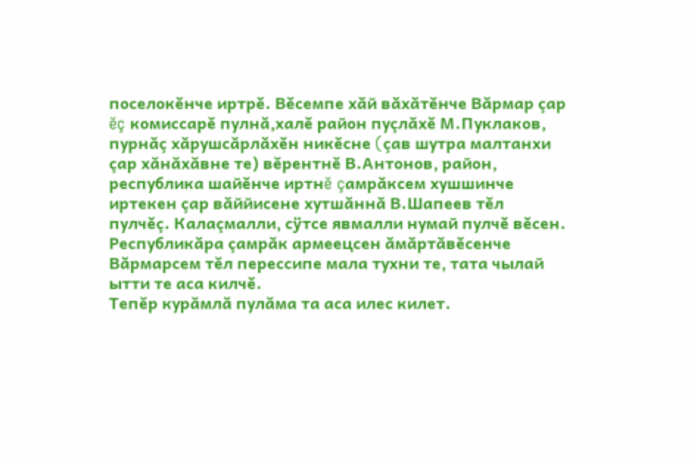поселокĕнче иртрĕ. Вĕсемпе хăй вăхăтĕнче Вăрмар çар ĕç комиссарĕ пулнă,халĕ район пуçлăхĕ М.Пуклаков, пурнăç хăрушсăрлăхĕн никĕсне (çав шутра малтанхи çар хăнăхăвне те) вĕрентнĕ В.Антонов, район, республика шайĕнче иртнĕ çамрăксем хушшинче иртекен çар вăййисене хутшăннă В.Шапеев тĕл пулчĕç. Калаçмалли, сÿтсе явмалли нумай пулчĕ вĕсен. Республикăра çамрăк армеецсен ăмăртăвĕсенче Вăрмарсем тĕл перессипе мала тухни те, тата чылай ытти те аса килчĕ.
Тепĕр курăмлă пулăма та аса илес килет.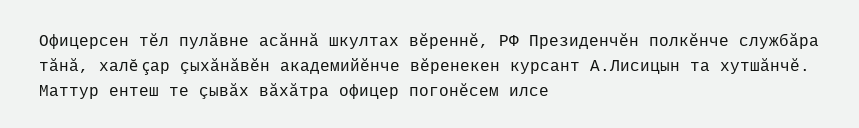Офицерсен тĕл пулăвне асăннă шкултах вĕреннĕ, РФ Президенчĕн полкĕнче службăра тăнă, халĕ çар çыхăнăвĕн академийĕнче вĕренекен курсант А.Лисицын та хутшăнчĕ. Маттур ентеш те çывăх вăхăтра офицер погонĕсем илсе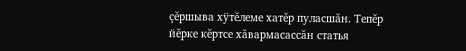çĕршыва хÿтĕлеме хатĕр пуласшăн. Тепĕр йĕрке кĕртсе хăвармасассăн статья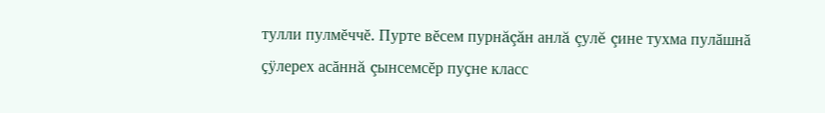тулли пулмĕччĕ. Пурте вĕсем пурнăçăн анлă çулĕ çине тухма пулăшнă çÿлерех асăннă çынсемсĕр пуçне класс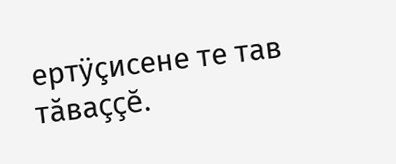ертÿçисене те тав тăваççĕ.